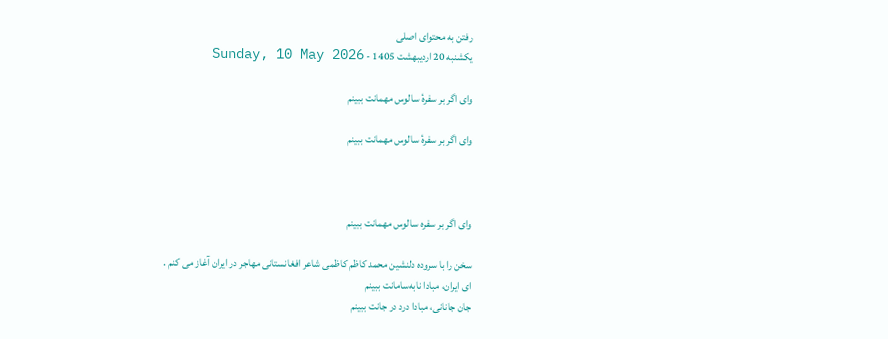رفتن به محتوای اصلی
یکشنبه 20 اردیبهشت 1405 - Sunday, 10 May 2026

وای اگر بر سفرهٔ سالوس مهمانت ببینم

وای اگر بر سفرهٔ سالوس مهمانت ببینم



وای اگر بر سفره سالوس مهمانت ببینم

سخن را با سروده دلنشین محمد کاظم کاظمی شاعر افغانستانی مهاجر در ایران آغاز می کنم .
ای ایران، مبادا نابه‌سامانت ببینم
جان جانانی، مبادا درد در جانت ببینم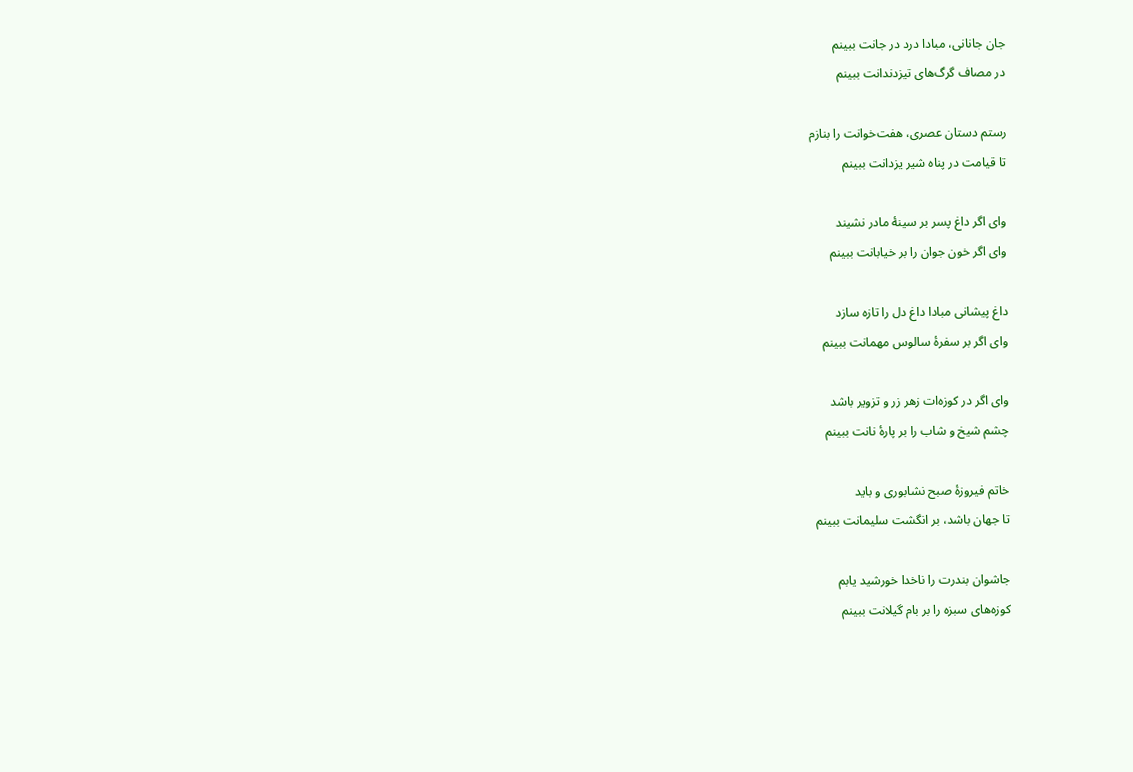جان جانانی، مبادا درد در جانت ببینم
در مصاف گرگ‌های تیزدندانت ببینم

رستم دستان عصری، هفت‌خوانت را بنازم
تا قیامت در پناه شیر یزدانت ببینم

وای اگر داغ پسر بر سینهٔ مادر نشیند
وای اگر خون جوان را بر خیابانت ببینم

داغ پیشانی مبادا داغ دل را تازه سازد
وای اگر بر سفرهٔ سالوس مهمانت ببینم

وای اگر در کوزه‌ات زهر زر و تزویر باشد
چشم شیخ و شاب را بر پارهٔ نانت ببینم

خاتم فیروزهٔ صبح نشابوری و باید
تا جهان باشد، بر انگشت سلیمانت ببینم

جاشوان بندرت را ناخدا خورشید یابم
کوزه‌های سبزه را بر بام گیلانت ببینم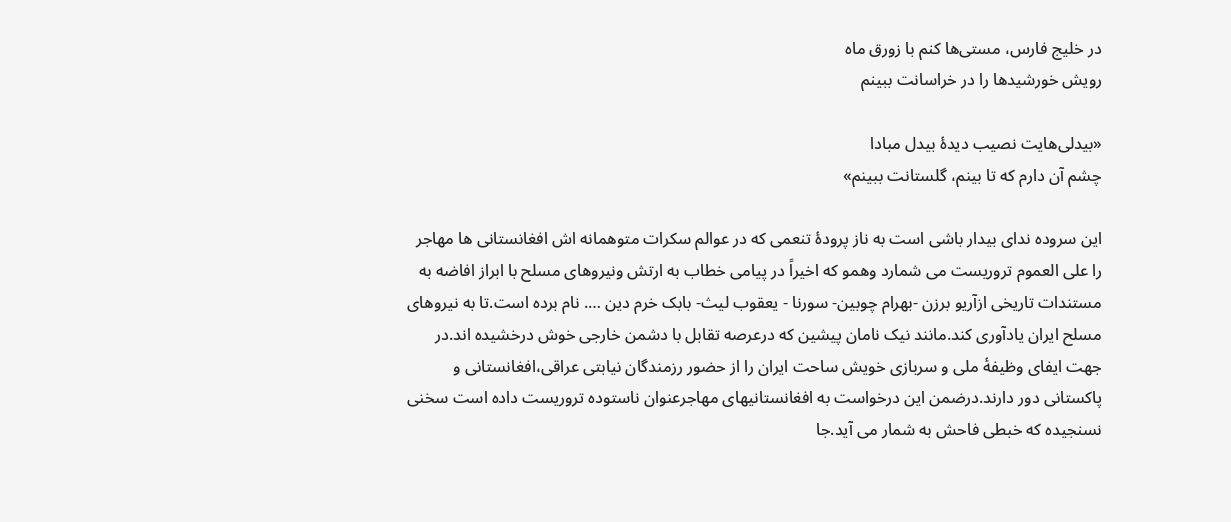در خلیج فارس، مستی‌ها کنم با زورق ماه
رویش خورشیدها را در خراسانت ببینم

«بیدلی‌هایت نصیب دیدهٔ بیدل مبادا
چشم آن دارم که تا بینم، گلستانت ببینم»

این سروده ندای بیدار باشی است به ناز پرودهٔ تنعمی که در عوالم سکرات متوهمانه اش افغانستانی ها مهاجر را علی العموم تروریست می شمارد وهمو که اخیراً در پیامی خطاب به ارتش ونیروهای مسلح با ابراز افاضه به مستندات تاریخی ازآریو برزن -بهرام چوبین- سورنا - یعقوب لیث- بابک خرم دین …. نام برده است.تا به نیروهای مسلح ایران یادآوری کند.مانند نیک نامان پیشین که درعرصه تقابل با دشمن خارجی خوش درخشیده اند.در جهت ایفای وظیفهٔ ملی و سربازی خویش ساحت ایران را از حضور رزمندگان نیابتی عراقی،افغانستانی و پاکستانی دور دارند.درضمن این درخواست به افغانستانیهای مهاجرعنوان ناستوده تروریست داده است سخنی نسنجیده که خبطی فاحش به شمار می آید.جا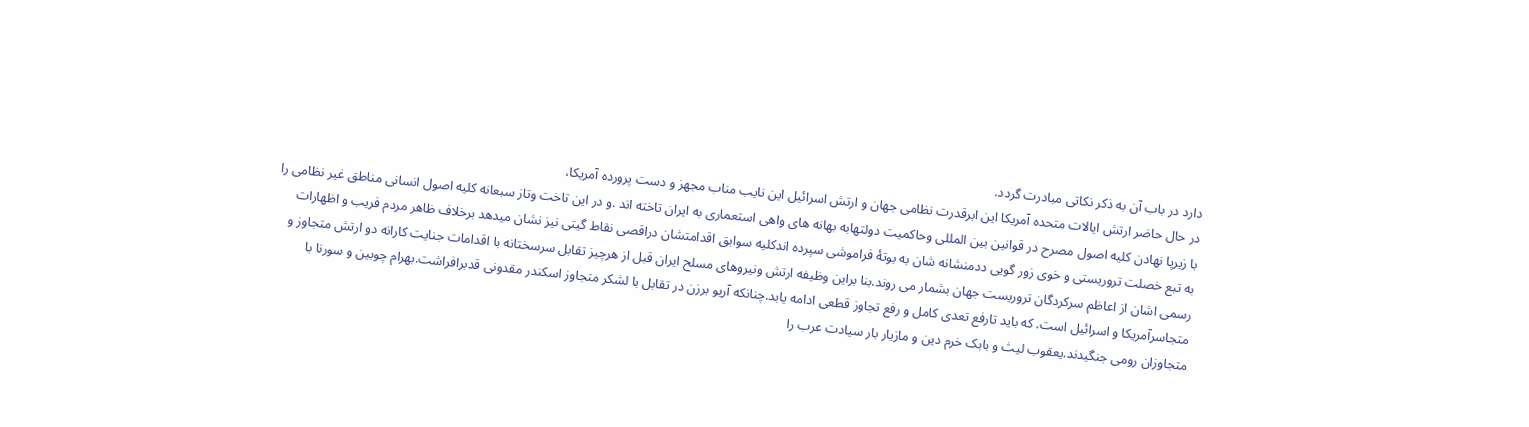دارد در باب آن به ذکر نکاتی مبادرت گردد.
در حال حاضر ارتش ایالات متحده آمریکا این ابرقدرت نظامی جهان و ارتش اسرائیل این نایب مناب مجهز و دست پرورده آمریکا،
با زیرپا نهادن کلیه اصول مصرح در قوانین بین المللی وحاکمیت دولتهابه بهانه های واهی استعماری به ایران تاخته اند .و در این تاخت وتاز سبعانه کلیه اصول انسانی مناطق غیر نظامی را به تبع خصلت تروریستی و خوی زور گویی ددمنشانه شان به بوتهٔ فراموشی سپرده اندکلیه سوابق اقدامتشان دراقصی نقاط گیتی نیز نشان میدهد برخلاف ظاهر مردم فریب و اظهارات رسمی اشان از اعاظم سرکردگان تروریست جهان بشمار می روند.بنا براین وظیفه ارتش ونیروهای مسلح ایران قبل از هرچیز تقابل سرسختانه با اقدامات جنایت کارانه دو ارتش متجاوز و متجاسرآمریکا و اسرائیل است. که باید تارفع تعدی کامل و رفع تجاوز قطعی ادامه یابد.چنانکه آریو برزن در تقابل با لشکر متجاوز اسکندر مقدونی قدبرافراشت.بهرام چوبین و سورنا با متجاوزان رومی جنگیدند.یعقوب لیث و بابک خرم دین و مازیار بار سیادت عرب را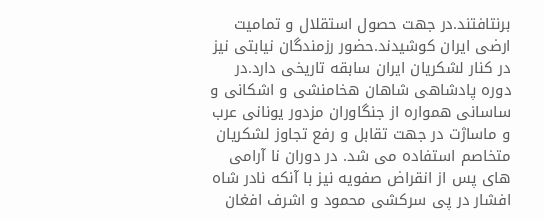برنتافتند.در جهت حصول استقلال و تمامیت ارضی ایران کوشیدند.حضور رزمندگان نیابتی نیز در کنار لشکریان ایران سابقه تاریخی دارد.در دوره پادشاهی شاهان هخامنشی و اشکانی و ساسانی همواره از جنگاوران مزدور یونانی عرب و ماساژت در جهت تقابل و رفع تجاوز لشکریان متخاصم استفاده می شد. در دوران نا آرامی های پس از انقراض صفویه نیز با آنکه نادر شاه افشار در پی سرکشی محمود و اشرف افغان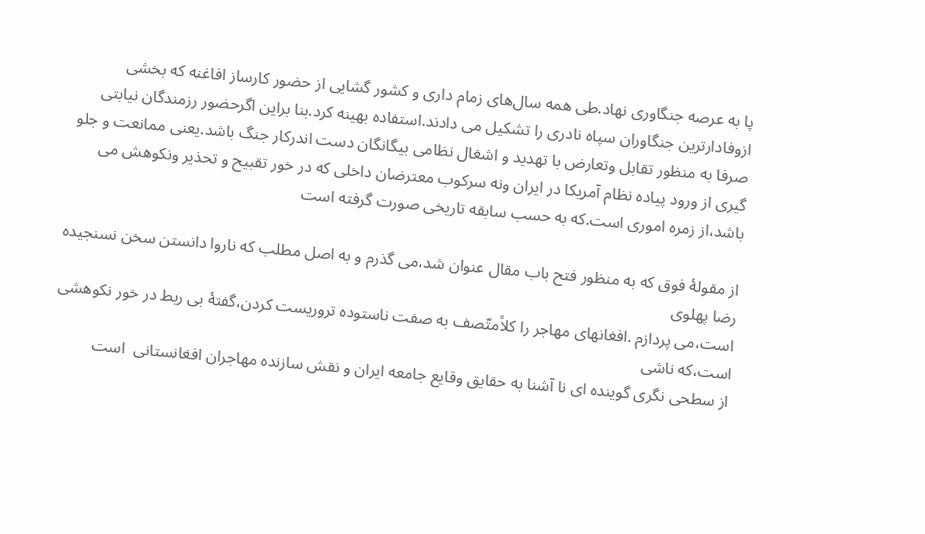پا به عرصه جنگاوری نهاد.طی همه سال‌های زمام داری و کشور گشایی از حضور کارساز افاغنه که بخشی ازوفادارترین جنگاوران سپاه نادری را تشکیل می دادند.استفاده بهینه کرد.بنا براین اگرحضور رزمندگان نیابتی صرفا به منظور تقابل وتعارض با تهدید و اشغال نظامی بیگانگان دست اندرکار جنگ باشد.یعنی ممانعت و جلو گیری از ورود پیاده نظام آمریکا در ایران ونه سرکوب معترضان داخلی که در خور تقبیح و تحذیر ونکوهش می باشد،از زمره اموری است.که به حسب سابقه تاریخی صورت گرفته است

از مقولهٔ فوق که به منظور فتح باب مقال عنوان شد،می گذرم و به اصل مطلب که ناروا دانستن سخن نسنجیده رضا پهلوی
است،می پردازم .افغانهای مهاجر را کلاًمتّصف به صفت ناستوده تروریست کردن،گفتهٔ بی ربط در خور نکوهشی است،که ناشی
از سطحی نگری گوینده ای نا آشنا به حقایق وقایع جامعه ایران و نقش سازنده مهاجران افغانستانی  است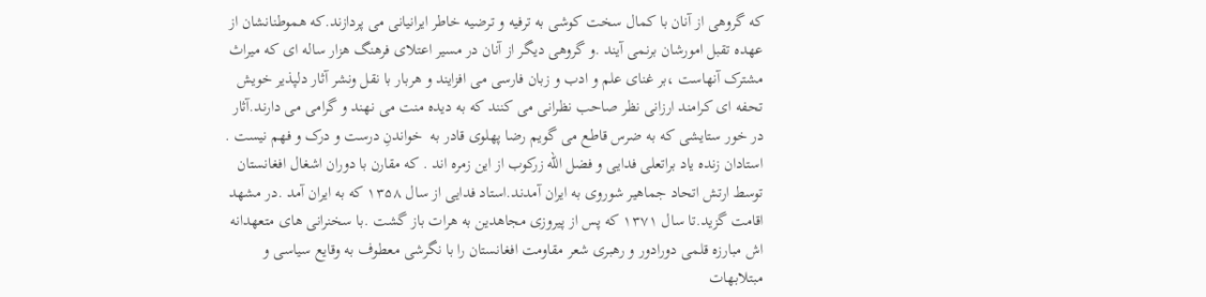که گروهی از آنان با کمال سخت کوشی به ترفیه و ترضیه خاطر ایرانیانی می پردازند.که هموطنانشان از عهده تقبل امورشان برنمی آیند .و گروهی دیگر از آنان در مسیر اعتلای فرهنگ هزار ساله ای که میراث مشترک آنهاست ،بر غنای علم و ادب و زبان فارسی می افزایند و هربار با نقل ونشر آثار دلپذیر خویش تحفه ای کرامند ارزانی نظر صاحب نظرانی می کنند که به دیده منت می نهند و گرامی می دارند.آثار در خور ستایشی که به ضرس قاطع می گویم رضا پهلوی قادر به  خواندنِ درست و درک و فهم نیست .
استادان زنده یاد براتعلی فدایی و فضل الله زرکوب از این زمره اند . که مقارن با دوران اشغال افغانستان توسط ارتش اتحاد جماهیر شوروی به ایران آمدند.استاد فدایی از سال ۱۳۵۸ که به ایران آمد .در مشهد اقامت گزید.تا سال ۱۳۷۱ که پس از پیروزی مجاهدین به هرات باز گشت .با سخنرانی های متعهدانه اش مبارزه قلمی دورادور و رهبری شعر مقاومت افغانستان را با نگرشی معطوف به وقایع سیاسی و مبتلابهات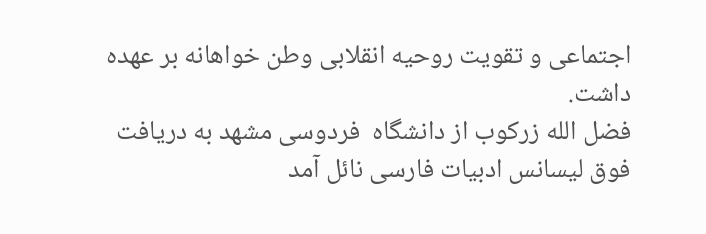اجتماعی و تقویت روحیه انقلابی وطن خواهانه بر عهده داشت.
فضل الله زرکوب از دانشگاه  فردوسی مشهد به دریافت فوق لیسانس ادبیات فارسی نائل آمد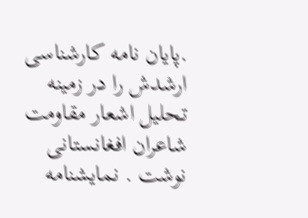.پایان نامه کارشناسی ارشدش را در زمینه تحلیل اشعار مقاومت شاعران افغانستانی نوشت . نمایشنامه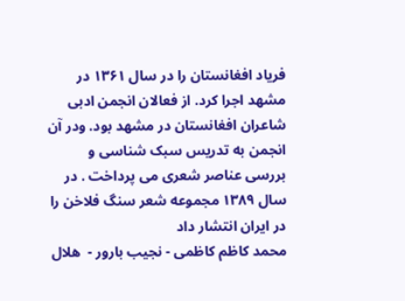فریاد افغانستان را در سال ۱۳۶۱ در مشهد اجرا کرد. از فعالان انجمن ادبی شاعران افغانستان در مشهد بود. ودر آن انجمن به تدریس سبک شناسی و بررسی عناصر شعری می پرداخت . در سال ۱۳۸۹ مجموعه شعر سنگ فلاخن را در ایران انتشار داد
محمد کاظم کاظمی - نجیب بارور -  هلال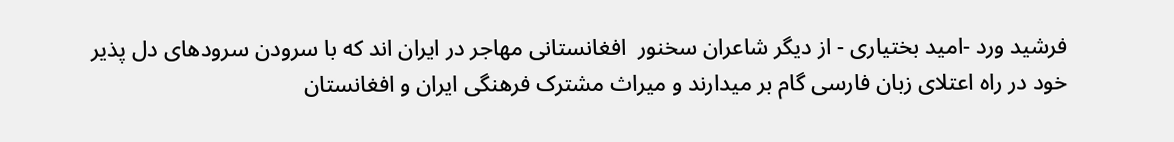فرشید ورد -امید بختیاری - از دیگر شاعران سخنور  افغانستانی مهاجر در ایران اند که با سرودن سرودهای دل پذیر خود در راه اعتلای زبان فارسی گام بر میدارند و میراث مشترک فرهنگی ایران و افغانستان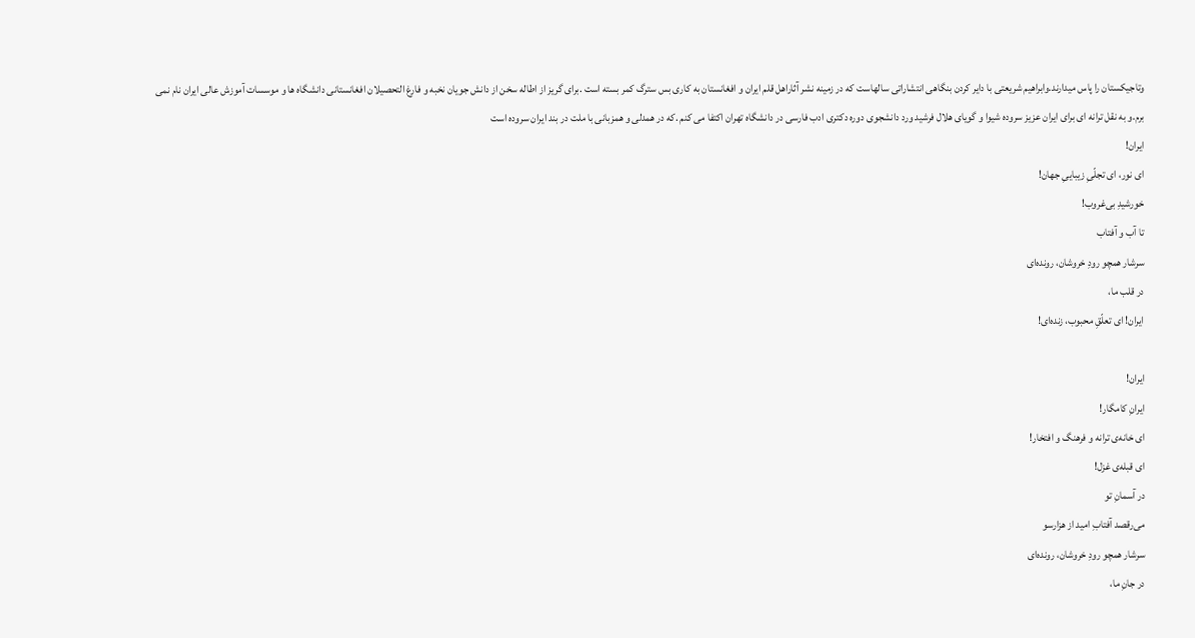وتاجیکستان را پاس میدارند.وابراهیم شریعتی با دایر کردن بنگاهی انتشاراتی سالهاست که در زمینه نشر آثاراهل قلم ایران و افغانستان به کاری بس سترگ کمر بسته است .برای گریز از اطاله سخن از دانش جویان نخبه و فارغ التحصیلان افغانستانی دانشگاه ها و موسسات آموزش عالی ایران نام نمی برم.و به نقل ترانه ای برای ایران عزیز سروده شیوا و گویای هلال فرشید ورد دانشجوی دوره دکتری ادب فارسی در دانشگاه تهران اکتفا می کنم .که در همدلی و همزبانی با ملت در بند ایران سروده است
ایران!
ای نور، ای تجلّیِ زیباییِ جهان!
خورشیدِ بی‌غروب!
تا آب و آفتاب
سرشار همچو رودِ خروشان، رونده‌ای
در قلب ما،
ایران! ای تعلّقِ محبوب، زنده‌ای!

ایران!
ایرانِ کامگار!
ای خانه‌ی ترانه و فرهنگ و افتخار!
ای قبله‌ی غزل!
در آسمانِ تو
می‌رقصد آفتابِ امید از هزارسو
سرشار همچو رودِ خروشان، رونده‌ای
در جانِ ما،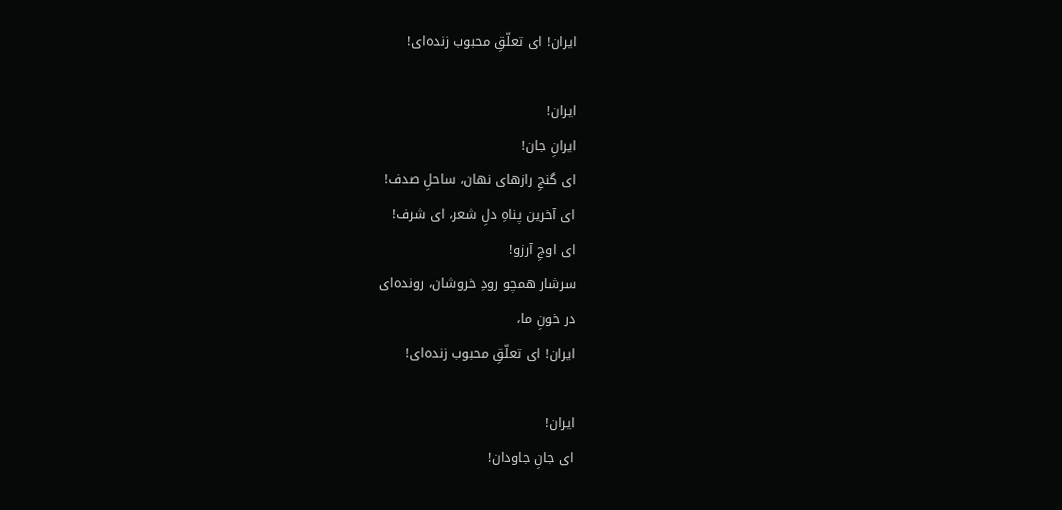ایران! ای تعلّقِ محبوب زنده‌ای!

ایران!
ایرانِ جان!
ای گنجِ رازهای نهان، ساحلِ صدف!
ای آخرین پناهِ دلِ شعر، ای شرف!
ای اوجِ آرزو!
سرشار همچو رودِ خروشان، رونده‌ای
در خونِ ما،
ایران! ای تعلّقِ محبوب زنده‌ای!

ایران!
ای جانِ جاودان!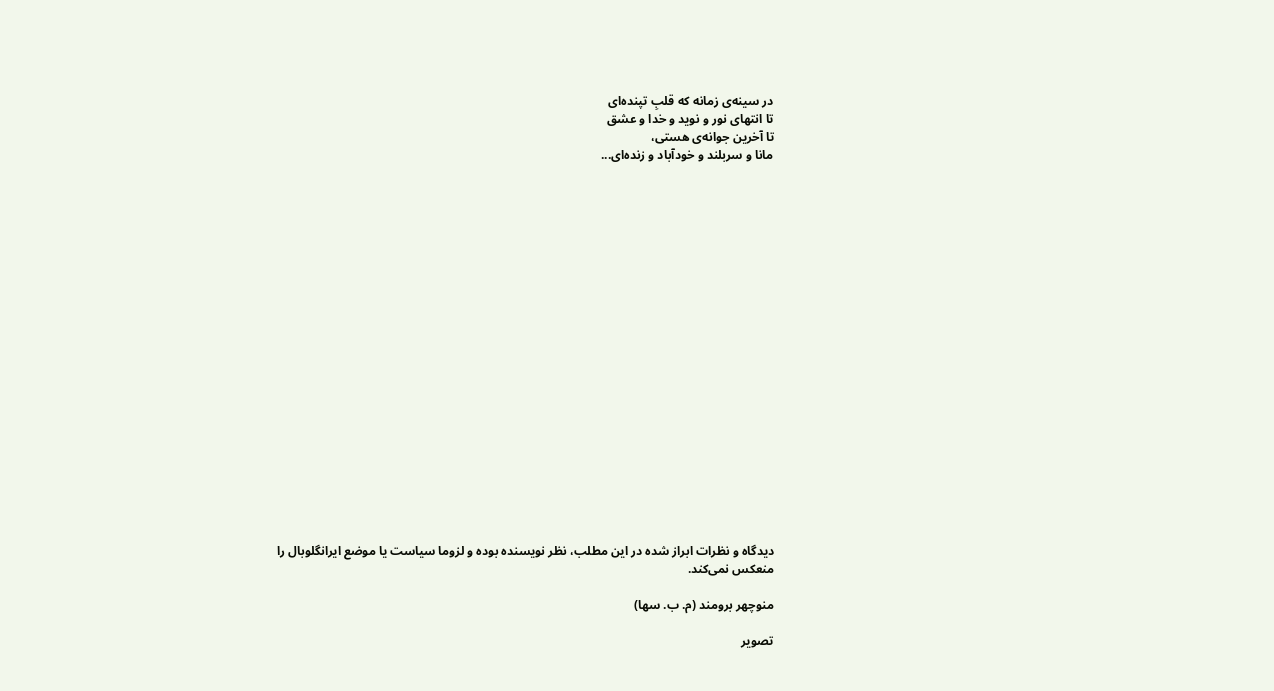در سینه‌ی زمانه که قلبِ تپنده‌ای
تا انتهای نور و نوید و خدا و عشق
تا آخرین جوانه‌‌ی هستی،
مانا و سربلند و خودآباد و زنده‌ای...





















دیدگاه‌ و نظرات ابراز شده در این مطلب، نظر نویسنده بوده و لزوما سیاست یا موضع ایرانگلوبال را منعکس نمی‌کند.

منوچهر برومند (م. ب. سها)

تصویر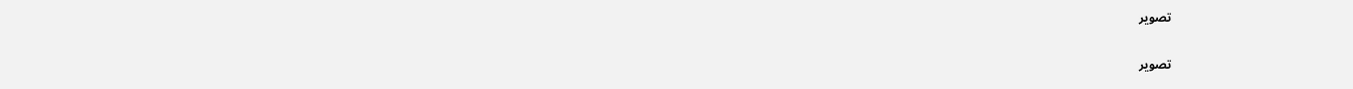تصویر

تصویر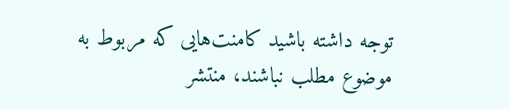توجه داشته باشید کامنت‌هایی که مربوط به موضوع مطلب نباشند، منتشر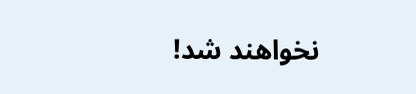نخواهند شد!